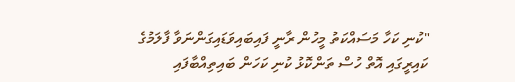"ކުނި ކަހާ މަސައްކަތު މީހުން ރާނީ ފައިބައިވަޑައިގަންނަވާ ފާލަމުގެ ކައިރީގައި އޮތް ހުސް ތަންކޮޅު ކުނި ކަހަން ބައިތިއްބާފައި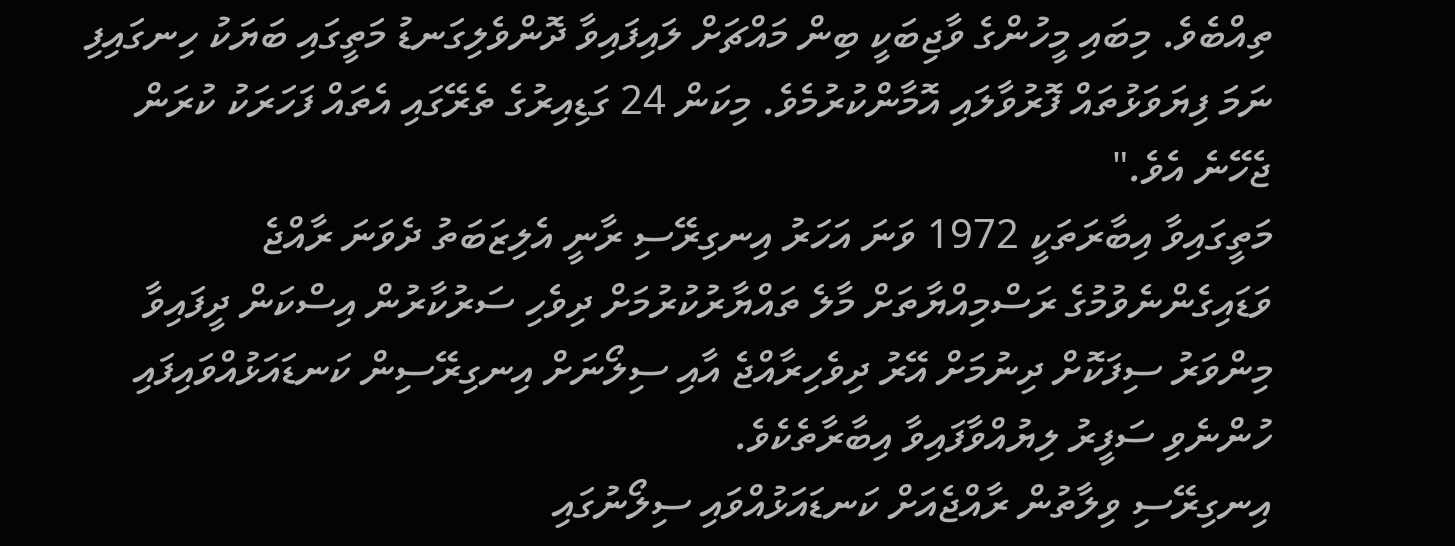ތިއްބެވެ. މިބައި މީހުންގެ ވާޖިބަކީ ބިން މައްޗަށް ލައިފައިވާ ދޮންވެލިގަނޑު މަތީގައި ބަޔަކު ހިނގައިފި ނަމަ ފިޔަވަޅުތައް ފޮރުވާލައި އޮމާންކުރުމެވެ. މިކަން 24 ގަޑިއިރުގެ ތެރޭގައި އެތައް ފަހަރަކު ކުރަން ޖެހޭނެ އެވެ."
މަތީގައިވާ އިބާރަތަކީ 1972 ވަނަ އަހަރު އިނގިރޭސި ރާނީ އެލިޒަބަތު ދެވަނަ ރާއްޖެ ވަޑައިގެންނެވުމުގެ ރަސްމިއްޔާތަށް މާލެ ތައްޔާރުކުރުމަށް ދިވެހި ސަރުކާރުން އިސްކަން ދީފައިވާ މިންވަރު ސިފަކޮށް ދިނުމަށް އޭރު ދިވެހިރާއްޖެ އާއި ސިލޯނަށް އިނގިރޭސިން ކަނޑައަޅުއްވައިފައި ހުންނެވި ސަފީރު ލިޔުއްވާފައިވާ އިބާރާތެކެވެ.
އިނގިރޭސި ވިލާތުން ރާއްޖެއަށް ކަނޑައަޅުއްވައި ސިލޯނުގައި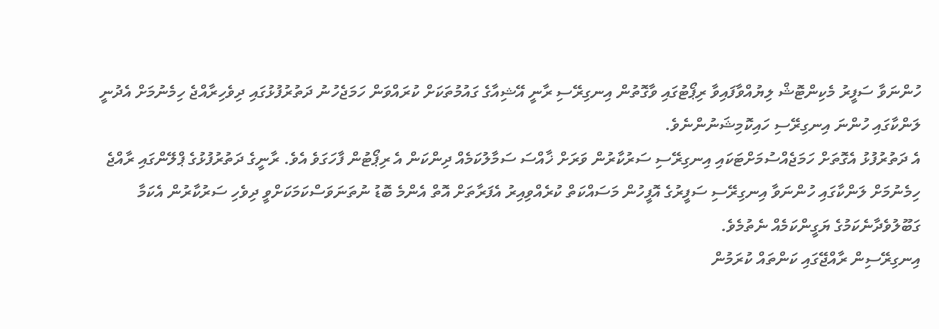ހުންނަވާ ސަފީރު މެކިންޓޮޝް ލިޔުއްވާފައިވާ ރިޕޯޓުގައި ވާގޮތުން އިނގިރޭސި ރާނީ އޭޝިއާގެ ގައުމުތަކަށް ކުރައްވަން ހަމަޖެހުނު ދަތުރުފުޅުގައި ދިވެހިރާއްޖެ ހިމެނުމަށް އެދުނީ ލަންކާގައި ހުންނަ އިނގިރޭސި ހައިކޮމިޝަނުންނެވެ.
އެ ދަތުރުފުޅު އެގޮތަށް ހަމަޖެއްސުމަށްޓަކައި އިނގިރޭސި ސަރުކާރުން ވަރަށް ޚާއްސަ ސަމާލުކަމެއް ދިންކަން އެ ރިޕޯޓުން ފާހަގަވެ އެވެ. ރާނީގެ ދަތުރުފުޅުގެ ޕްލޭންގައި ރާއްޖެ ހިމެނުމަށް ލަންކާގައި ހުންނަވާ އިނގިރޭސި ސަފީރުގެ އޮފީހުން މަސައްކަތް ކުރެއްވިއިރު އެފަރާތަށް އޮތް އެންމެ ބޮޑު ނުތަނަވަސްކަމަކަށްވީ ދިވެހި ސަރުކާރުން އެކަމާ ގަބޫލުވެދާނެކަމުގެ ޔަގީންކަމެއް ނެތުމެވެ.
އިނގިރޭސިން ރާއްޖޭގައި ކަންތައް ކުރަމުން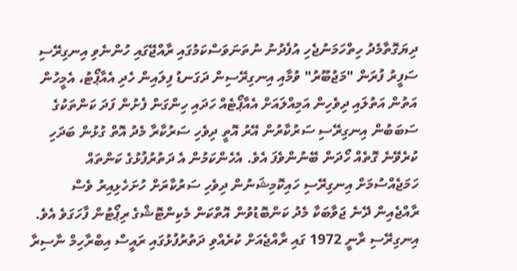ދިޔަގޮތާމެދު ހިތްހަމަނުޖެހި އުފެދުނު ނުތަނަވަސްކަމުގައި ރާއްޖޭގައި ހުންނެވި އިނގިރޭސި ސަފީރު ފުރަން "މަޖުބޫރު" ވުމާއި އިނގިރޭސިން ދަގަނޑު ފިލައިން ހެދި އެއާޕޯޓު، އެމީހުން އަތުން އަތުލައި ދިވެހިން އަމިއްލައަށް އެއާޕޯޓެއް ހަދައި ހިންގަން ފެށުން ފަދަ ކަންތަކުގެ ސަބަބުން އިނގިރޭސި ސަރުކާރުން އޭރު އޮތީ ދިވެހި ސަރުކާރާ މެދު އޮތް ގުޅުން ބަދަހި ކުރެވޭނެ ގޮތެއް ހޯދަން ބޭނުންވެފަ އެވެ. އެހެންކަމުން އެ ދަތުރުފުޅުގެ ކަންތައް ހަމަޖެއްސުމަށް އިނގިރޭސި ހައިކޮމިޝަނުން ދިވެހި ސަރުކާރަށް ހުށަހެޅިއިރު ވެސް ރާއްޖެއިން ދޭނެ ޖަވާބަކާ މެދު ކަންބޮޑުވުން އޮތްކަން މެކިންޓޮޝްގެ ރިޕޯޓުން ފާހަގަވެ އެވެ.
އިނގިރޭސި ރާނީ 1972 ގައި ރާއްޖެއަށް ކުރެއްވި ދަތުރުފުޅުގައި ރައީސް އިބްރާހިމް ނާސިރާ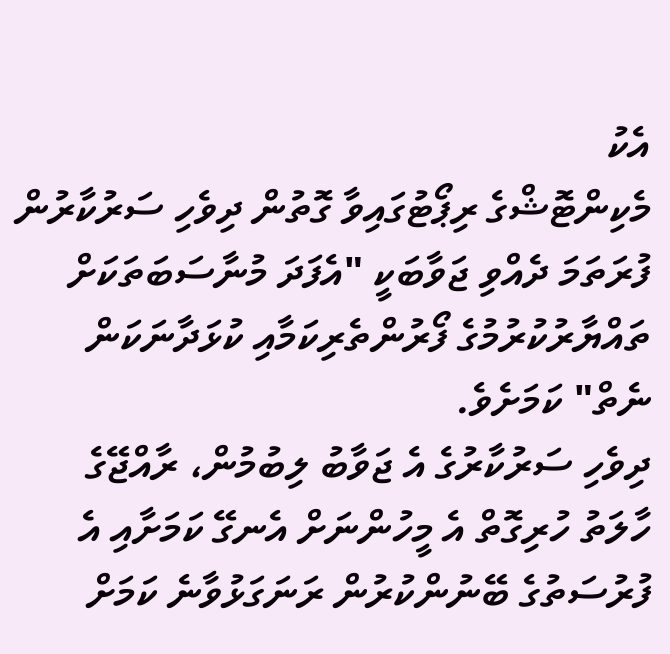އެކު
މެކިންޓޮޝްގެ ރިޕޯޓުގައިވާ ގޮތުން ދިވެހި ސަރުކާރުން ފުރަތަމަ ދެއްވި ޖަވާބަކީ "އެފަދަ މުނާސަބަތަކަށް ތައްޔާރުކުރުމުގެ ފޯރުންތެރިކަމާއި ކުޅަދާނަކަން ނެތް" ކަމަށެވެ.
ދިވެހި ސަރުކާރުގެ އެ ޖަވާބު ލިބުމުން، ރާއްޖޭގެ ހާލަތު ހުރިގޮތް އެ މީހުންނަށް އެނގޭ ކަމަށާއި އެ ފުރުސަތުގެ ބޭނުންކުރުން ރަނަގަޅުވާނެ ކަމަށް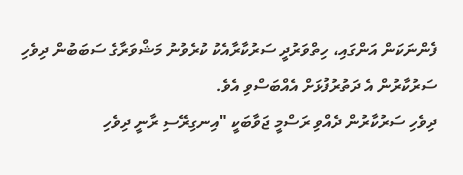ފެންނަކަން އަންގައި، ހިތްވަރުދީ ސަރުކާރާއެކު ކުރެވުނު މަޝްވަރާގެ ސަބަބުން ދިވެހި ސަރުކާރުން އެ ދަތުރުފުޅަށް އެއްބަސްވި އެވެ.
ދިވެހި ސަރުކާރުން ދެއްވި ރަސްމީ ޖަވާބަކީ "އިނގިރޭސި ރާނީ ދިވެހި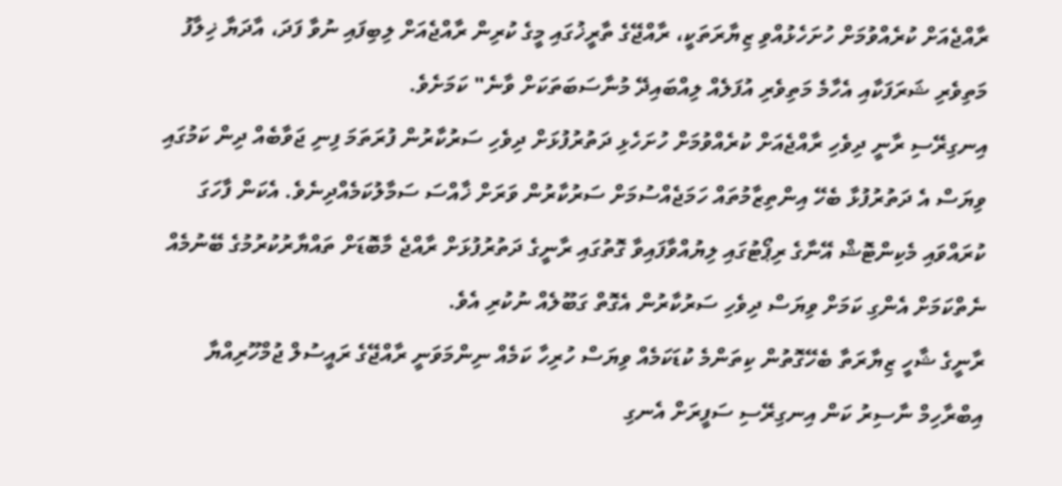ރާއްޖެއަށް ކުރެއްވުމަށް ހުށަހެޅުއްވި ޒިޔާރަތަކީ، ރާއްޖޭގެ ތާރީޚުގައި މީގެ ކުރިން ރާއްޖެއަށް ލިބިފައި ނުވާ ފަދަ، އާދަޔާ ޚިލާފު މަތިވެރި ޝަރަފަކާއި އެހާމެ މަތިވެރި އުފަލެއް ލިއްބައިދޭ މުނާސަބަތަކަށް ވާނެ" ކަމަށެވެ.
އިނގިރޭސި ރާނީ ދިވެހި ރާއްޖެއަށް ކުރެއްވުމަށް ހުށަހެޅި ދަތުރުފުޅަށް ދިވެހި ސަރުކާރުން ފުރަތަމަ ފިނި ޖަވާބެއް ދިން ކަމުގައި ވިޔަސް އެ ދަތުރުފުޅާ ބެހޭ އިންތިޒާމުތައް ހަމަޖެއްސުމަށް ސަރުކާރުން ވަރަށް ޚާއްސަ ސަމާލުކަމެއްދިނެވެ. އެކަން ފާހަގަ ކުރައްވައި މެކިންޓޮޝް އޭނާގެ ރިޕޯޓުގައި ލިޔުއްވާފައިވާ ގޮތުގައި ރާނީގެ ދަތުރުފުޅަށް ރާއްޖެ މާބޮޑަށް ތައްޔާރުކުރުމުގެ ބޭނުމެއް ނެތްކަމަށް އެންގި ކަމަށް ވިޔަސް ދިވެހި ސަރުކާރުން އެގޮތް ގަބޫލެއް ނުކުރި އެވެ.
ރާނީގެ ޝާހީ ޒިޔާރަތާ ބެހޭގޮތުން ކިތަންމެ ކުޑަކަމެއް ވިޔަސް ހުރިހާ ކަމެއް ނިންމަވަނީ ރާއްޖޭގެ ރައީސުލް ޖުމްހޫރިއްޔާ އިބްރާހިމް ނާސިރު ކަން އިނގިރޭސި ސަފީރަށް އެނގި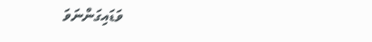ވަޑައިގަންނަވަ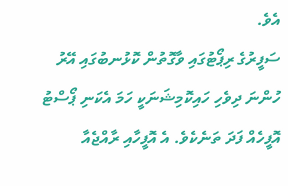އެވެ.
ސަފީރުގެ ރިޕޯޓުގައި ވާގޮތުން ކޮޅުނބުގައި އޭރު ހުންނަ ދިވެހި ހައިކޮމިޝަނަކީ ހަމަ އެކަނި ޕޯސްޓު އޮފީހެއް ފަދަ ތަނެކެވެ. އެ އޮފީހާއި ރާއްޖެއާ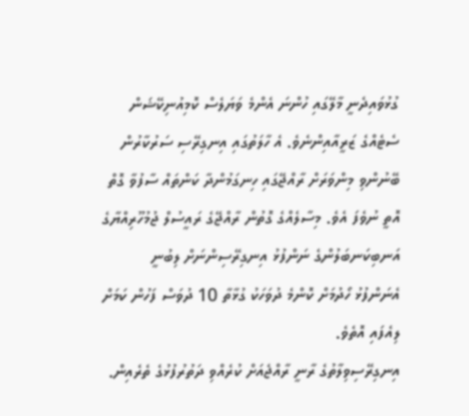ގުޅުވައިދެނީ މާލޭގައި ހުންނަ އެންމެ ވަޔަލެސް ކޮމިއުނިކޭޝަން ސެޓެއްގެ ޒަރީއާއިންނެވެ. އެ ހާލަތުގައި އިނގިރޭސި ސަރުކާރުން ބޭނުންވި މިންވަރަށް ރާއްޖޭގައި ހިނގަމުންދާ ކަންތައް ސާފުވާ ގޮތް އޮތީ ނުވެފަ އެވެ. މިސާލެއްގެ ގޮތުން ރާއްޖޭގެ ރައީސުލް ޖުމުހޫރިއްޔާގެ އަނބިކަނބަލުންގެ ނަންފުޅު އިނގިރޭސިންނަށް ލިބުނީ އެނަންފުޅު ހޯދުމަށް ކޮންމެ ދުވަހަކު ގުޅާތާ 10 ދުވަސް ފަހުން ކަމަށް ލިއެފައި އޮތެވެ.
އިނގިރޭސިވިލާތުގެ ރާނީ ރާއްޖެއަށް ކުރެއްވި ދަތުރުފުޅުގެ ތެރެއިން.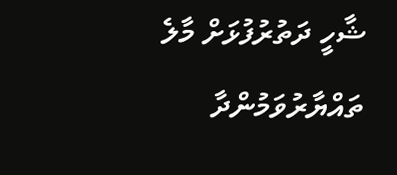ޝާހީ ދަތުރުފުޅަށް މާލެ ތައްޔާރުވަމުންދާ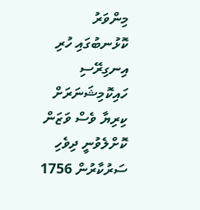މިންވަރު ކޮޅުނބުގައި ހުރި އިނގިރޭސި ހައިކޮމިޝަނަރަށް ކިރިޔާ ވެސް ވަޒަން ކޮށްލެވުނީ ދިވެހި ސަރުކާރުން 1756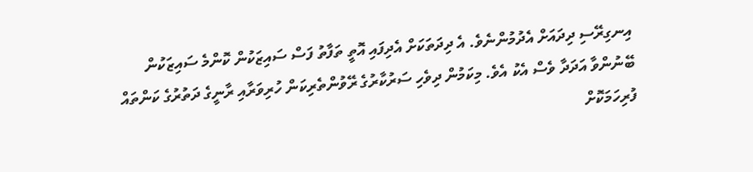އިނގިރޭސި ދިދައަށް އެދުމުންނެވެ. އެ ދިދަތަކަށް އެދިފައި އޮތީ ތަފާތު ފަސް ސައިޒަކުން ކޮންމެ ސައިޒަކުން ބޭނުންވާ އަދަދާ ވެސް އެކު އެވެ. މިކަމުން ދިވެހި ސަރުކާރުގެ ރޭވުންތެރިކަން ހުރިވަރާއި ރާނީގެ ދަތުރުގެ ކަންތައް ފުރިހަމަކޮށް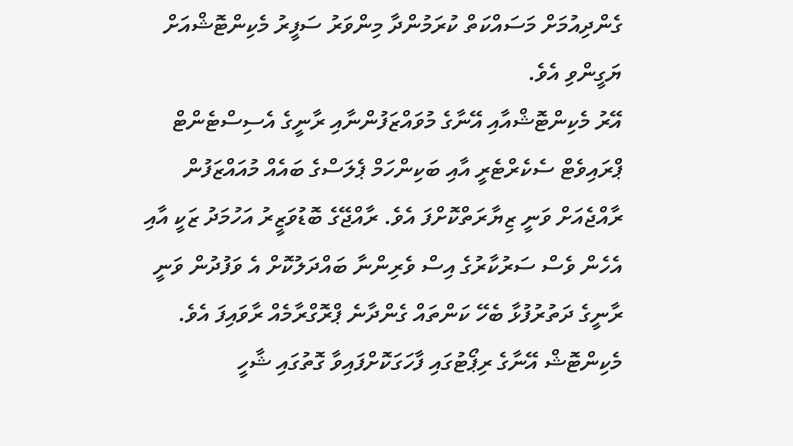ގެންދިއުމަށް މަސައްކަތް ކުރަމުންދާ މިންވަރު ސަފީރު މެކިންޓޮޝްއަށް ޔަގީންވި އެވެ.
އޭރު މެކިންޓޮޝްއާއި އޭނާގެ މުވައްޒަފުންނާއި ރާނީގެ އެސިސްޓެންޓް ޕްރައިވެޓް ސެކެރްޓެރީ އާއި ބަކިންހަމް ޕެލަސްގެ ބައެއް މުއައްޒަފުން ރާއްޖެއަށް ވަނީ ޒިޔާރަތްކޮށްފަ އެވެ. ރާއްޖޭގެ ބޮޑުވަޒީރު އަހުމަދު ޒަކީ އާއި އެހެން ވެސް ސަރުކާރުގެ އިސް ވެރިންނާ ބައްދަލުކޮށް އެ ވަފުދުން ވަނީ ރާނީގެ ދަތުރުފުޅާ ބެހޭ ކަންތައް ގެންދާނެ ޕްރޮގްރާމެއް ރާވައިފަ އެވެ.
މެކިންޓޮޝް އޭނާގެ ރިޕޯޓުގައި ފާހަގަކޮށްފައިވާ ގޮތުގައި ޝާހީ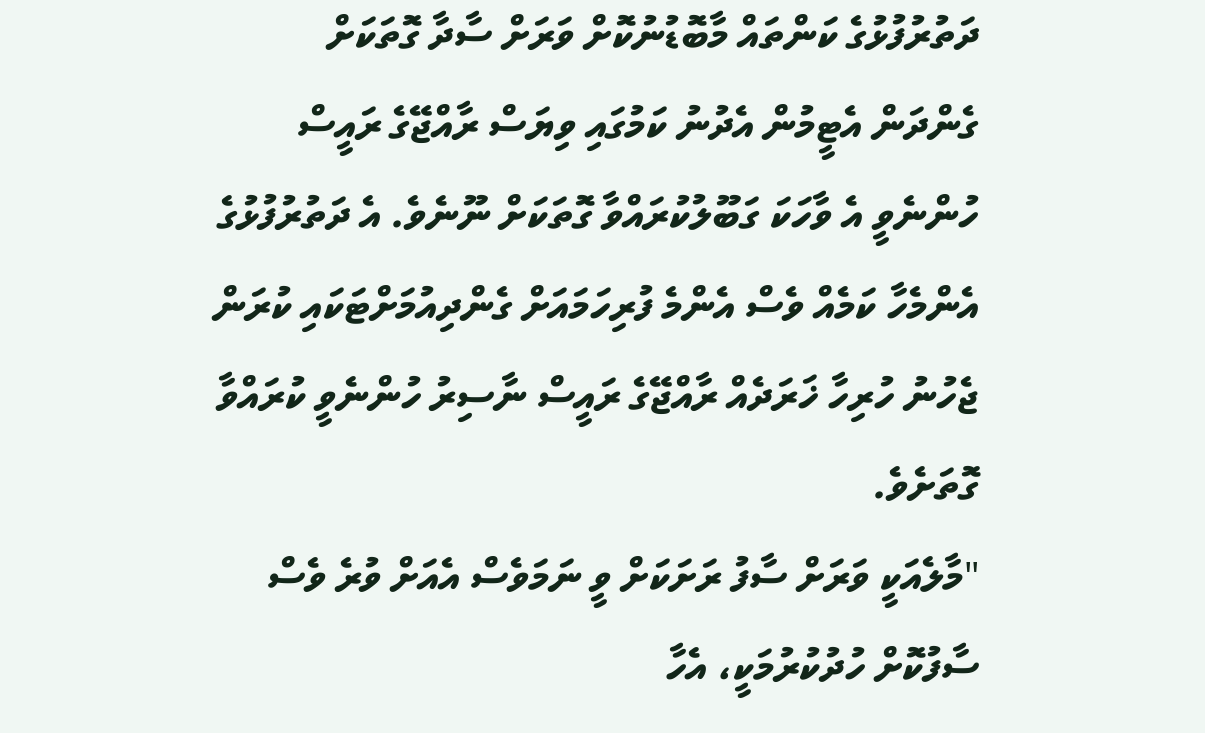ދަތުރުފުޅުގެ ކަންތައް މާބޮޑުނުކޮށް ވަރަށް ސާދާ ގޮތަކަށް ގެންދަން އެޓީމުން އެދުނު ކަމުގައި ވިޔަސް ރާއްޖޭގެ ރައީސް ހުންނެވީ އެ ވާހަކަ ގަބޫލުކުރައްވާ ގޮތަކަށް ނޫނެވެ. އެ ދަތުރުފުޅުގެ އެންމެހާ ކަމެއް ވެސް އެންމެ ފުރިހަމައަށް ގެންދިއުމަށްޓަކައި ކުރަން ޖެހުނު ހުރިހާ ޚަރަދެއް ރާއްޖޭގެ ރައީސް ނާސިރު ހުންނެވީ ކުރައްވާ ގޮތަށެވެ.
"މާލެއަކީ ވަރަށް ސާފު ރަށަކަށް ވީ ނަމަވެސް އެއަށް ވުރެ ވެސް ސާފުކޮށް ހުދުކުރުމަކީ، އެހާ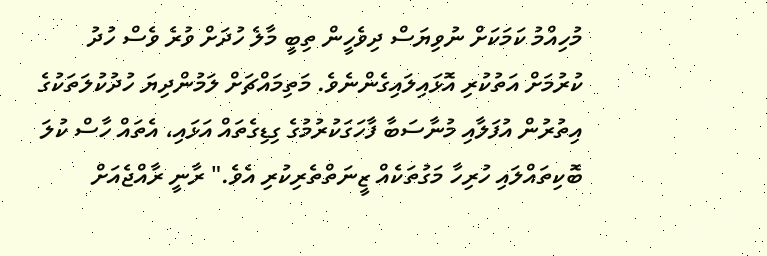މުހިއްމު ކަމަކަށް ނުވިޔަސް ދިވެހީން ތިބީ މާލެ ހުދަށް ވުރެ ވެސް ހުދު ކުރުމަށް އަތުކުރި އޮޅައިލައިގެންނެވެ. މަތިމައްޗަށް ލަމުންދިޔަ ހުދުކުލަތަކުގެ އިތުރުން އުފަލާއި މުނާސަބާ ފާހަގަކުރުމުގެ ގިޑިގެތައް އަޅައި، އެތައް ހާސް ކުލަ ބޮކިތައްލައި ހުރިހާ މަގުތަކެއް ޒީނަތްތެރިކުރި އެވެ." ރާނީ ރާއްޖެއަށް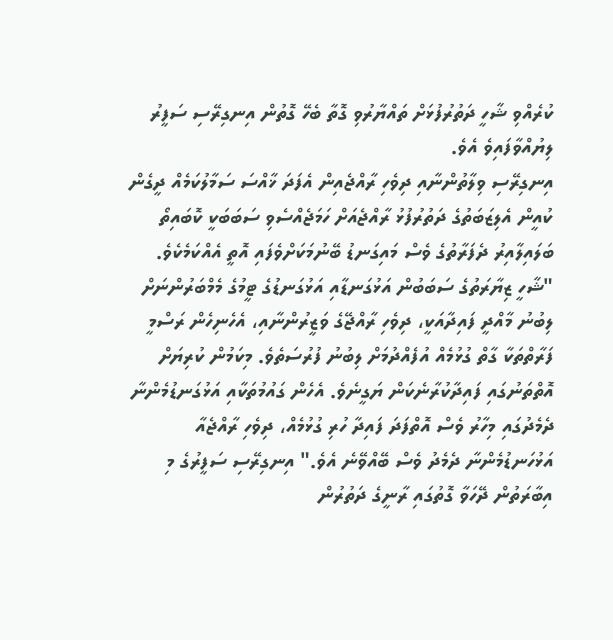ކުރެއްވި ޝާހީ ދަތުރުފުޅަށް ތައްޔާރުވި ގޮތާ ބެހޭ ގޮތުން އިނގިރޭސި ސަފީރު ލިޔުއްވާފައިވެ އެވެ.
އިނގިރޭސި ވިލާތުންނާއި ދިވެހި ރާއްޖެއިން އެފަދަ ޚާއްސަ ސަމާލުކަމެއް ދީގެން ކުއީން އެލިޒަބަތުގެ ދަތުރުފުޅު ރާއްޖެއަށް ހަމަޖެއްސެވި ސަބަބަކީ ކޮބައިތޯ ބަލައިލާއިރު ދެފަރާތުގެ ވެސް މައިގަނޑު ބޭނުމަކަށްވެފައި އޮތީ އެއްކަމެކެވެ.
"ޝާހީ ޒިޔާރަތުގެ ސަބަބުން އަޅުގަނޑާއި އަޅުގަނޑުގެ ޓީމުގެ މެމްބަރުންނަށް ލިބުނު މާއްދީ ފައިދާއަކީ، ދިވެހި ރާއްޖޭގެ ވަޒީރުންނާއި، އެހެނިހެން ރަސްމީ ފަރާތްތަކާ ގާތް ގުޅުމެއް އުފެއްދުމަށް ލިބުނު ފުރުސަތެވެ. މިކަމުން ކުރިޔަށް އޮތްތަނުގައި ފައިދާކުރާނެކަން ޔަގީނެވެ. އެހެން ގައުމުތަކާއި އަޅުގަނޑުމެންނާ ދެމެދުގައި މިހާރު ވެސް އޮތްފަދަ ފައިދާ ހުރި ގުޅުމެއް، ދިވެހި ރާއްޖެއާ އަޅުހަނޑުމެންނާ ދެމެދު ވެސް ބޭއްވޭނެ އެވެ." އިނގިރޭސި ސަފީރުގެ މި އިބާރަތުން ދޭހަވާ ގޮތުގައި ރާނީގެ ދަތުރުން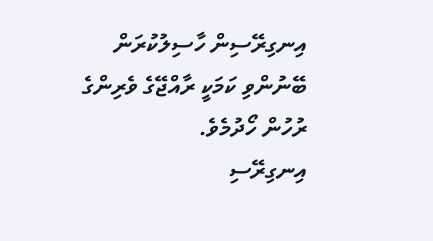އިނގިރޭސިން ހާސިލުކުރަން ބޭނުންވި ކަމަކީ ރާއްޖޭގެ ވެރިންގެ ރުހުން ހޯދުމެވެ.
އިނގިރޭސި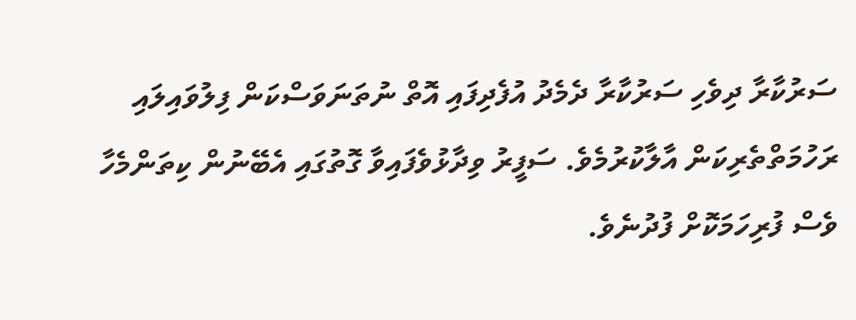ސަރުކާރާ ދިވެހި ސަރުކާރާ ދެމެދު އުފެދިފައި އޮތް ނުތަނަވަސްކަން ފިލުވައިލައި ރަހުމަތްތެރިކަން އާލާކުރުމެވެ. ސަފީރު ވިދާޅުވެފައިވާ ގޮތުގައި އެބޭނުން ކިތަންމެހާ ވެސް ފުރިހަމަކޮށް ފުދުނެވެ.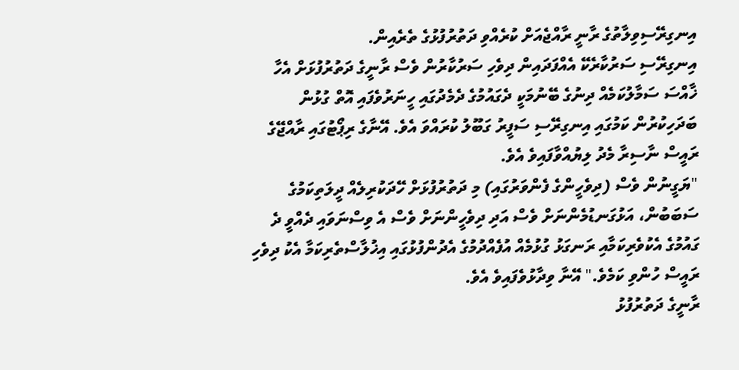އިނގިރޭސިވިލާތުގެ ރާނީ ރާއްޖެއަށް ކުރެއްވި ދަތުރުފުޅުގެ ތެރެއިން.
އިނގިރޭސި ސަރުކާރެކޭ އެއްފަދައިން ދިވެހި ސަރުކާރުން ވެސް ރާނީގެ ދަތުރުފުޅަށް އެހާ ޚާއްސަ ސަމާލުކަމެއް ދިނުގެ ބޭނުމަކީ ދެގައުމުގެ ދެމެދުގައި ހީނަރުވެފައި އޮތް ގުޅުން ބަދަހިކުރުން ކަމުގައި އިނގިރޭސި ސަފީރު ގަބޫލު ކުރައްވަ އެވެ. އޭނާގެ ރިޕޯޓުގައި ރާއްޖޭގެ ރައީސް ނާސިރާ މެދު ލިޔުއްވާފައިވެ އެވެ.
"ޔަގީނުން ވެސް (ދިވެހީންގެ ފެންވަރުގައި) މި ދަތުރުފުޅަށް ހޭދަކުރިލެއް ދީލަތިކަމުގެ ސަބަބުން، އަޅުގަނޑުމެންނަށް ވެސް އަދި ދިވެހީންނަށް ވެސް އެ ވިސްނަވައި ދެއްވީ ދެ ގައުމުގެ އެކުވެރިކަމާއި ރަނގަޅު ގުޅުމެއް އުފެއްދުމުގެ އެދުންފުޅުގައި އިޚުލާސްތެރިކަމާ އެކު ދިވެހި ރައީސް ހުންވި ކަމެވެ." އޭނާ ވިދާޅުވެފައިވެ އެވެ.
ރާނީގެ ދަތުރުފުޅު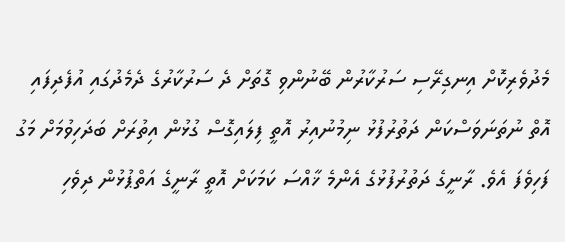މެދުވެރިކޮށް އިނގިރޭސި ސަރުކާރުން ބޭނުންވި ގޮތަށް ދެ ސަރުކާރުގެ ދެމެދުގައި އުފެދިފައި އޮތް ނުތަނަވަސްކަން ދަތުރުފުޅު ނިމުނުއިރު އޮތީ ފިލައިގޮސް ގުޅުން އިތުރަށް ބަދަހިވުމަށް މަގު ފަހިވެފަ އެވެ. ރާނީގެ ދަތުރުފުޅުގެ އެންމެ ޚާއްސަ ކަމަކަށް އޮތީ ރާނީގެ އަތްޕުޅުން ދިވެހި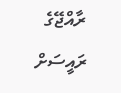ރާއްޖޭގެ ރައީސަށް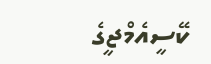ކޭސީއެމްޖީގެ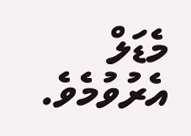މެޑަލް އެރުވުމެވެ.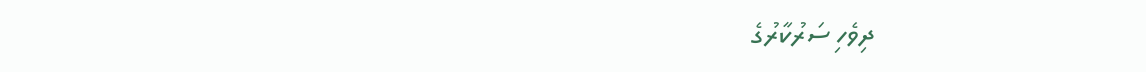ދިވެހި ސަރުކާރުގެ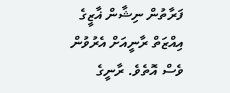ފަރާތުން ނިޝާން ޣާޒީގެ އިއްޒަތް ރާނީއަށް އެރުވުން ވެސް އޮތެވެ. ރާނީގެ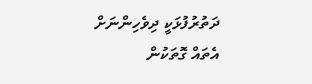ދަތުރުފުޅަކީ ދިވެހިންނަށް އެތައް ގޮތަކުން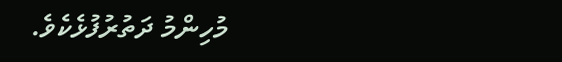މުހިންމު ދަތުރުފުޅެކެވެ.